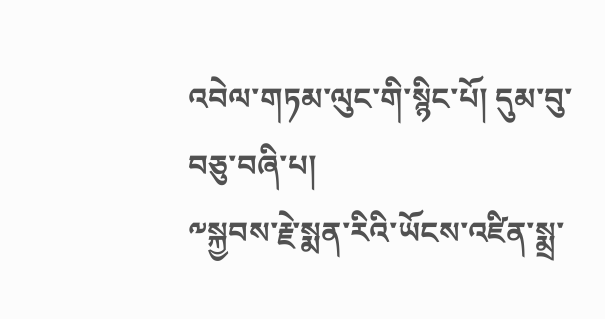འབེལ་གཏམ་ལུང་གི་སྙིང་པོ། དུམ་བུ་བཅུ་བཞི་པ།
༸སྐྱབས་རྗེ་སྨན་རིའི་ཡོངས་འཛིན་སྨྲ་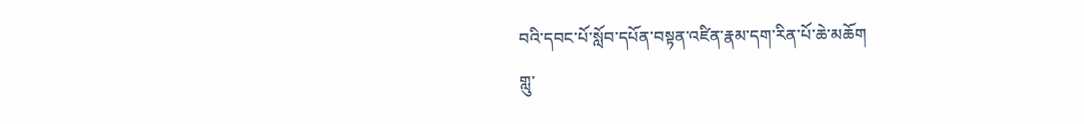བའི་དབང་པོ་སློབ་དཔོན་བསྟན་འཛིན་རྣམ་དག་རིན་པོ་ཆེ་མཆོག
གླུ་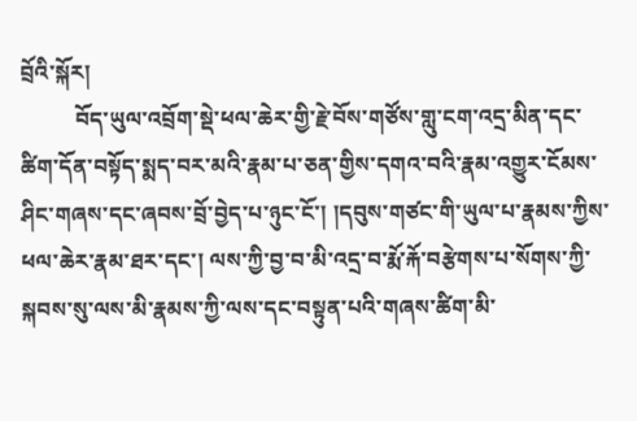བྲོའི་སྐོར།
          བོད་ཡུལ་འབྲོག་སྡེ་ཕལ་ཆེར་གྱི་རྗེ་བོས་གཙོས་གླུ་ངག་འདྲ་མིན་དང་ཚིག་དོན་བསྟོད་སྨད་བར་མའི་རྣམ་པ་ཅན་གྱིས་དགའ་བའི་རྣམ་འགྱུར་ངོམས་ཤིང་གཞས་དང་ཞབས་བྲོ་བྱེད་པ་ཉུང་ངོ་། །དབུས་གཙང་གི་ཡུལ་པ་རྣམས་ཀྱིས་ཕལ་ཆེར་རྣམ་ཐར་དང་། ལས་ཀྱི་བྱ་བ་མི་འདྲ་བ་རྨོ་རྐོ་བརྩེགས་པ་སོགས་ཀྱི་སྐབས་སུ་ལས་མི་རྣམས་ཀྱི་ལས་དང་བསྟུན་པའི་གཞས་ཚིག་མི་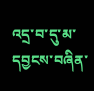འདྲ་བ་དུ་མ་དབྱངས་བཞིན་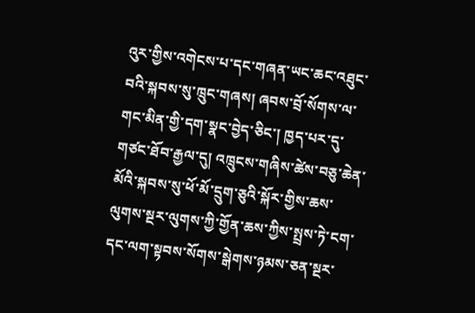འུར་གྱིས་འགེངས་པ་དང་གཞན་ཡང་ཆང་འཐུང་བའི་སྐབས་སུ་ཁྲུང་གཞས། ཞབས་བྲོ་སོགས་ལ་གང་མིན་གྱི་དག་སྣང་བྱེད་ཅིང་། ཁྱད་པར་དུ་གཙང་ཐོབ་རྒྱལ་དུ། འཁྲུངས་གཞིས་ཚེས་བཅུ་ཆེན་མོའི་སྐབས་སུ་ཕོ་མོ་དྲུག་ཅུའི་སྐོར་གྱིས་ཆས་ལུགས་སྔར་ལུགས་ཀྱི་གྱོན་ཆས་ཀྱིས་སྤྲས་ཏེ་ངག་དང་ལག་སྟབས་སོགས་སྒེགས་ཉམས་ཅན་སྔར་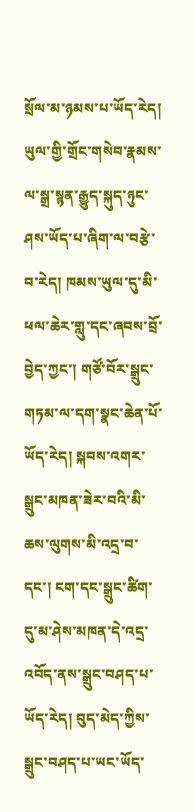སྲོལ་མ་ཉམས་པ་ཡོད་རེད། ཡུལ་གྱི་གྲོང་གསེབ་རྣམས་ལ་སྒྲ་སྙན་རྒྱུད་སྐུད་ཉུང་ཤས་ཡོད་པ་ཞིག་ལ་བརྩེ་བ་རེད། ཁམས་ཡུལ་དུ་མི་ཕལ་ཆེར་གླུ་དང་ཞབས་བྲོ་བྱེད་ཀྱང་། གཙོ་བོར་སྒྲུང་གཏམ་ལ་དག་སྣང་ཆེན་པོ་ཡོད་རེད། སྐབས་འགར་སྒྲུང་མཁན་ཟེར་བའི་མི་ཆས་ལུགས་མི་འདྲ་བ་དང་། ངག་དང་སྒྲུང་ཚིག་དུ་མ་ཤེས་མཁན་དེ་འདྲ་འབོད་ནས་སྒྲུང་བཤད་པ་ཡོད་རེད། བུད་མེད་ཀྱིས་སྒྲུང་བཤད་པ་ཡང་ཡོད་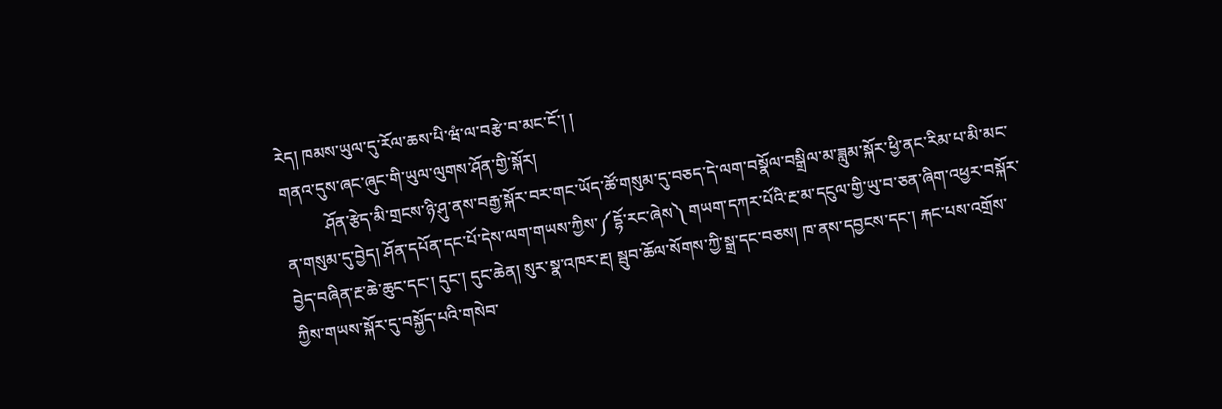རེད། ཁམས་ཡུལ་དུ་རོལ་ཆས་པི་ཝཾ་ལ་བརྩེ་བ་མང་ངོ་། །
གནའ་དུས་ཞང་ཞུང་གི་ཡུལ་ལུགས་ཤོན་གྱི་སྐོར།
          ཤོན་རྩེད་མི་གྲངས་ཉི་ཤུ་ནས་བརྒྱ་སྐོར་བར་གང་ཡོད་ཚོ་གསུམ་དུ་བཅད་དེ་ལག་བསྣོལ་བསྒྲིལ་མ་ཟླུམ་སྐོར་ཕྱི་ནང་རིམ་པ་མི་མང་ན་གསུམ་དུ་བྱེད། ཤོན་དཔོན་དང་པོ་དེས་ལག་གཡས་ཀྱིས་༼དྷོ་རང་ཞེས༽ གཡག་དཀར་པོའི་རྔ་མ་དངུལ་གྱི་ཡུ་བ་ཅན་ཞིག་འཕྱར་བསྐོར་བྱེད་བཞིན་རྔ་ཆེ་ཆུང་དང་། དུང་། དུང་ཆེན། སུར་སྣ་འཁར་རྔ། སྦུབ་ཆོལ་སོགས་ཀྱི་སྒྲ་དང་བཅས། ཁ་ནས་དབྱངས་དང་། རྐང་པས་འགྲོས་ཀྱིས་གཡས་སྐོར་དུ་བསྐྱོད་པའི་གསེབ་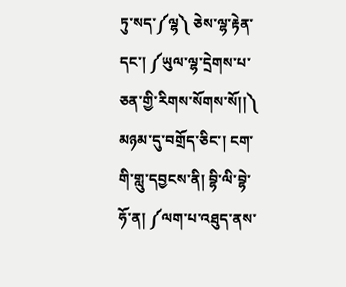ཏུ་སད་༼ལྷ༽ ཅེས་ལྷ་རྟེན་དང་། ༼ཡུལ་ལྷ་དྲེགས་པ་ཅན་གྱི་རིགས་སོགས་སོ།།༽ མཉམ་དུ་བགྲོད་ཅིང་། ངག་གི་གླུ་དབྱངས་ནི། བྷི་ལི་བྷེ་ཧོ་ན། ༼ལག་པ་འཐུད་ནས་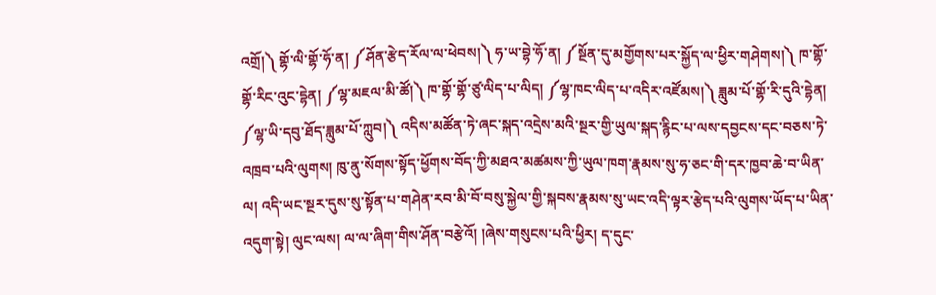འགྲོ།༽ གྷོ་ལི་གྷོ་ཧོ་ན། ༼ཤོན་རྩེད་རོལ་ལ་ཕེབས།༽ ཧ་ཡ་བྷེ་ཧོ་ན། ༼སྔོན་དུ་མགྱོགས་པར་སྐྱོད་ལ་ཕྱིར་གཤེགས།༽ ཁ་གྷོ་གྷོ་རིང་འུང་དྷེན། ༼ལྷ་མཇལ་མི་ཚོ།༽ ཁ་གྷོ་གྷོ་ཙུ་ལིད་པ་ལིད། ༼ལྷ་ཁང་ལིད་པ་འདིར་འཛོམས།༽ ཟླུམ་པོ་གྷོ་རི་དུའི་དྷེན། ༼ལྷ་ཡི་དབུ་ཐོད་ཟླུམ་པོ་ཀླུབ།༽ འདིས་མཚོན་ཏེ་ཞང་སྐད་འདྲེས་མའི་སྔར་གྱི་ཡུལ་སྐད་རྙིང་པ་ལས་དབྱངས་དང་བཅས་ཏེ་འཁྲབ་པའི་ལུགས། ཁུ་ནུ་སོགས་སྟོད་ཕྱོགས་བོད་ཀྱི་མཐའ་མཚམས་ཀྱི་ཡུལ་ཁག་རྣམས་སུ་ཧ་ཅང་གི་དར་ཁྱབ་ཆེ་བ་ཡིན་ལ། འདི་ཡང་སྔར་དུས་སུ་སྟོན་པ་གཤེན་རབ་མི་བོ་བསུ་སྐྱེལ་གྱི་སྐབས་རྣམས་སུ་ཡང་འདི་ལྟར་རྩེད་པའི་ལུགས་ཡོད་པ་ཡིན་འདུག་སྟེ། ལུང་ལས། ལ་ལ་ཞིག་གིས་ཤོན་བརྩེའོ། །ཞེས་གསུངས་པའི་ཕྱིར། ད་དུང་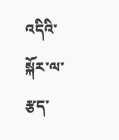འདིའི་སྐོར་ལ་རྩད་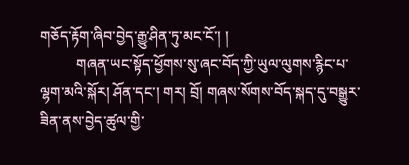གཅོད་རྟོག་ཞིབ་བྱེད་རྒྱུ་ཤིན་ཏུ་མང་ངོ་། །
          གཞན་ཡང་སྟོད་ཕྱོགས་སུ་ཞང་བོད་ཀྱི་ཡུལ་ལུགས་རྙིང་པ་ལྷག་མའི་སྐོར། ཤོན་དང་། གར། བྲོ། གཞས་སོགས་བོད་སྐད་དུ་བསྒྱུར་ཟིན་ནས་བྱེད་ཚུལ་གྱི་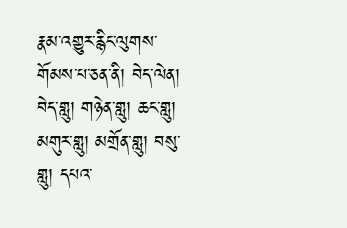རྣམ་འགྱུར་རྙིང་ལུགས་གོམས་པ་ཅན་ནི། བེད་ལེན། བེད་གླུ། གཉེན་གླུ། ཆང་གླུ། མགུར་གླུ། མགྲོན་གླུ། བསུ་གླུ། དཔའ་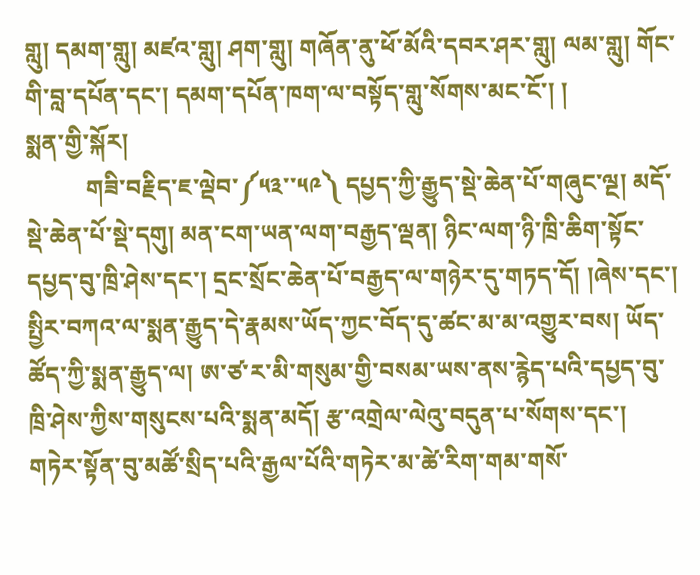གླུ། དམག་གླུ། མཛའ་གླུ། ཤག་གླུ། གཞོན་ནུ་ཕོ་མོའི་དབར་ཤར་གླུ། ལམ་གླུ། གོང་གི་བླ་དཔོན་དང་། དམག་དཔོན་ཁག་ལ་བསྟོད་གླུ་སོགས་མང་ངོ་། །
སྨན་གྱི་སྐོར།
          གཟི་བརྗིད་ཇ་ལྡེབ་༼༥༣་་༥༩༽ དཔྱད་ཀྱི་རྒྱུད་སྡེ་ཆེན་པོ་གཞུང་ལྔ། མདོ་སྡེ་ཆེན་པོ་སྡེ་དགུ། མན་ངག་ཡན་ལག་བརྒྱད་ལྡན། ཉིང་ལག་ཉི་ཁྲི་ཆིག་སྟོང་དཔྱད་བུ་ཁྲི་ཤེས་དང་། དྲང་སྲོང་ཆེན་པོ་བརྒྱད་ལ་གཉེར་དུ་གཏད་དོ། །ཞེས་དང་། སྤྱིར་བཀའ་ལ་སྨན་རྒྱུད་དེ་རྣམས་ཡོད་ཀྱང་བོད་དུ་ཚང་མ་མ་འགྱུར་བས། ཡོད་ཚོད་ཀྱི་སྨན་རྒྱུད་ལ། ཨ་ཙ་ར་མི་གསུམ་གྱི་བསམ་ཡས་ནས་རྙེད་པའི་དཔྱད་བུ་ཁྲི་ཤེས་ཀྱིས་གསུངས་པའི་སྨན་མདོ། རྩ་འགྲེལ་ལེའུ་བདུན་པ་སོགས་དང་། གཏེར་སྟོན་བུ་མཚོ་སྲིད་པའི་རྒྱལ་པོའི་གཏེར་མ་ཚེ་རིག་གམ་གསོ་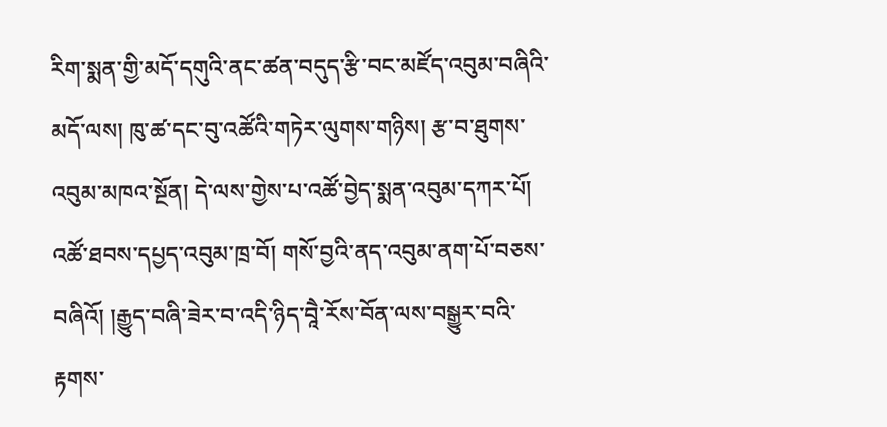རིག་སྨན་གྱི་མདོ་དགུའི་ནང་ཚན་བདུད་རྩི་བང་མཛོད་འབུམ་བཞིའི་མདོ་ལས། ཁུ་ཚ་དང་བུ་འཚོའི་གཏེར་ལུགས་གཉིས། རྩ་བ་ཐུགས་འབུམ་མཁའ་སྔོན། དེ་ལས་གྱེས་པ་འཚོ་བྱེད་སྨན་འབུམ་དཀར་པོ། འཚོ་ཐབས་དཔྱད་འབུམ་ཁྲ་བོ། གསོ་བྱའི་ནད་འབུམ་ནག་པོ་བཅས་བཞིའོ། །རྒྱུད་བཞི་ཟེར་བ་འདི་ཉིད་བཱཻ་རོས་བོན་ལས་བསྒྱུར་བའི་རྟགས་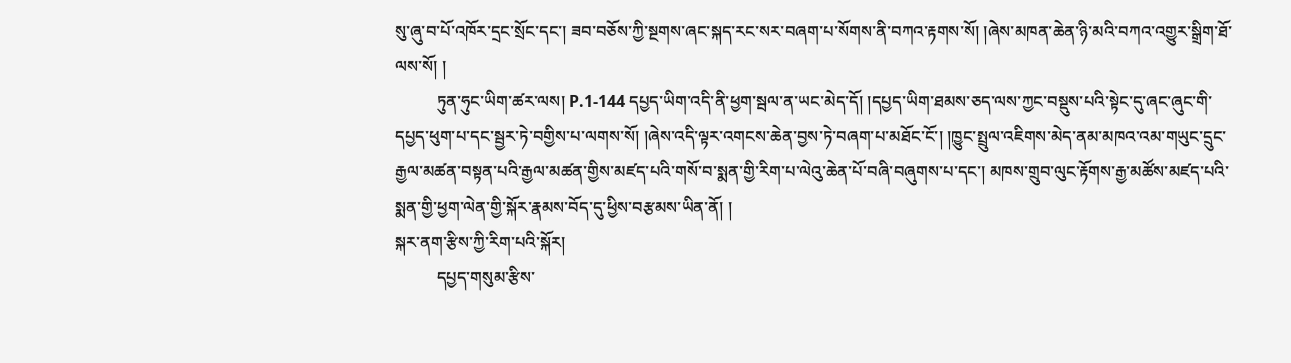སུ་ཞུ་བ་པོ་འཁོར་དྲང་སྲོང་དང་། ཟབ་བཅོས་ཀྱི་སྔགས་ཞང་སྐད་རང་སར་བཞག་པ་སོགས་ནི་བཀའ་རྟགས་སོ། །ཞེས་མཁན་ཆེན་ཉི་མའི་བཀའ་འགྱུར་སྒྲིག་ཐོ་ལས་སོ། །
          ཏུན་ཧུང་ཡིག་ཚར་ལས། P.1-144 དཔྱད་ཡིག་འདི་ནི་ཕྱག་སྦལ་ན་ཡང་མེད་དོ། །དཔྱད་ཡིག་ཐམས་ཅད་ལས་ཀྱང་བསྡུས་པའི་སྟེང་དུ་ཞང་ཞུང་གི་དཔྱད་ཕུག་པ་དང་སྦྱར་ཏེ་བགྱིས་པ་ལགས་སོ། །ཞེས་འདི་ལྟར་འགངས་ཆེན་བྱས་ཏེ་བཞག་པ་མཐོང་ངོ་། །ཁྱུང་སྤྲུལ་འཇིགས་མེད་ནམ་མཁའ་འམ་གཡུང་དྲུང་རྒྱལ་མཚན་བསྟན་པའི་རྒྱལ་མཚན་གྱིས་མཛད་པའི་གསོ་བ་སྨན་གྱི་རིག་པ་ལེའུ་ཆེན་པོ་བཞི་བཞུགས་པ་དང་། མཁས་གྲུབ་ལུང་རྟོགས་རྒྱ་མཚོས་མཛད་པའི་སྨན་གྱི་ཕྱག་ལེན་གྱི་སྐོར་རྣམས་བོད་དུ་ཕྱིས་བརྩམས་ཡིན་ནོ། །
སྐར་ནག་རྩིས་ཀྱི་རིག་པའི་སྐོར།
          དཔྱད་གསུམ་རྩིས་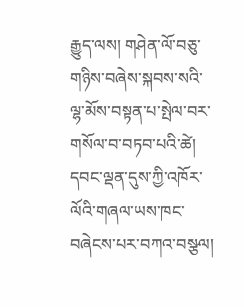རྒྱུད་ལས། གཤེན་ལོ་བཅུ་གཉིས་བཞེས་སྐབས་སའི་ལྷ་མོས་བསྟན་པ་སྤེལ་བར་གསོལ་བ་བཏབ་པའི་ཚེ། དབང་ལྡན་དུས་ཀྱི་འཁོར་ལོའི་གཞལ་ཡས་ཁང་བཞེངས་པར་བཀའ་བསྩལ།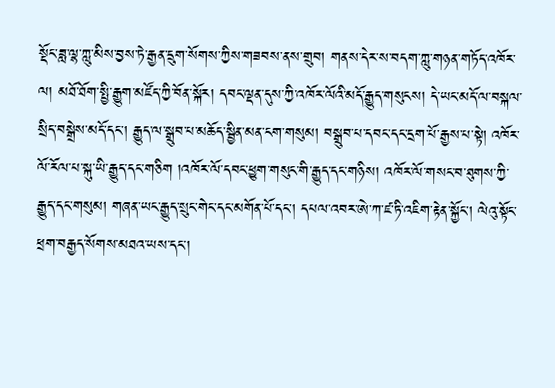སྡོང་ཟླ་ལྷ་ཀླུ་མིས་བྱས་ཏེ་རྒྱན་དྲུག་སོགས་ཀྱིས་གཟབས་ནས་གྲུབ། གནས་དེར་ས་བདག་ཀླུ་གཉན་གཏོད་འཁོར་ལ། མཐོ་ཐོག་སྤྱི་རྒྱུག་མཛོད་ཀྱི་བོན་སྐོར། དབང་ལྡན་དུས་ཀྱི་འཁོར་ལོའི་མདོ་རྒྱུད་གསུངས། དེ་ཡང་མདོ་ལ་བསྐལ་སྲིད་བསྒྲེས་མདོ་དང་། རྒྱུད་ལ་སྒྲུབ་པ་མཆོད་སྦྱིན་མན་ངག་གསུམ། བསྒྲུབ་པ་དབང་དང་དྲག་པོ་རྒྱས་པ་སྟེ། འཁོར་ལོ་རོལ་པ་སྐུ་ཡི་རྒྱུད་དང་གཅིག །འཁོར་ལོ་དབང་ཕྱུག་གསུང་གི་རྒྱུད་དང་གཉིས། འཁོར་ལོ་གསང་བ་ཐུགས་ཀྱི་རྒྱུད་དང་གསུམ། གཞན་ཡང་རྒྱུད་སྲུང་གེང་དང་མགོན་པོ་དང་། དཔལ་འབར་ཨེ་ཀ་ཛ་ཏི་འཇིག་རྟེན་སྐྱོང་། ལེའུ་སྟོང་ཕྲག་བརྒྱད་སོགས་མཐའ་ཡས་དང་།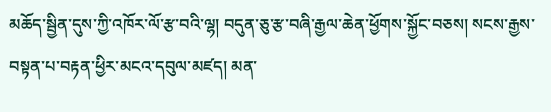མཆོད་སྦྱིན་དུས་ཀྱི་འཁོར་ལོ་རྩ་བའི་ལྷ། བདུན་ཅུ་རྩ་བཞི་རྒྱལ་ཆེན་ཕྱོགས་སྐྱོང་བཅས། སངས་རྒྱས་བསྟན་པ་བརྟན་ཕྱིར་མངའ་དབུལ་མཛད། མན་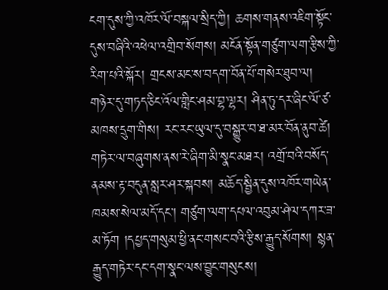ངག་དུས་ཀྱི་འཁོར་ལོ་བསྐལ་སྲིད་ཀྱི། ཆགས་གནས་འཇིག་སྟོང་དུས་བཞིའི་འཕེལ་འགྲིབ་སོགས། མངོན་སྟོན་གཙུག་ལག་རྩིས་ཀྱི་རིག་པའི་སྐོར། གྲངས་མང་ས་བདག་བོན་པོ་གསེར་ཐུབ་ལ། གཉེར་དུ་གཏད་ཅིང་འོལ་གླིང་ཤམ་བྷ་ལྷར། ཤིན་ཏུ་དར་ཞིང་ལོ་ཙ་མཁས་དྲུག་གིས། རང་རང་ཡུལ་དུ་བསྒྱུར་བ་ཐ་མར་བོན་ནུབ་ཚེ། གཏེར་ལ་བཞུགས་ནས་རེ་ཞིག་མི་སྣང་མཐར། འགྲོ་བའི་བསོད་ནམས་རྟ་བདུན་སླར་ཤར་སྐབས། མཆོད་སྦྱིན་དུས་འཁོར་གཡེན་ཁམས་སེལ་མདོ་དང་། གཙུག་ལག་དཔལ་འབུམ་ཤེལ་དཀར་ཟ་མ་ཏོག །དཔྱད་གསུམ་ཕྱི་ནང་གསང་བའི་རྩིས་རྒྱུད་སོགས། སྙན་རྒྱུད་གཏེར་དང་དག་སྣང་ལས་བྱུང་གསུངས།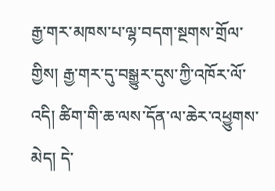རྒྱ་གར་མཁས་པ་ལྷ་བདག་སྔགས་གྲོལ་གྱིས། རྒྱ་གར་དུ་བསྒྱུར་དུས་ཀྱི་འཁོར་ལོ་འདི། ཚིག་གི་ཆ་ལས་དོན་ལ་ཆེར་འཕྱུགས་མེད། དེ་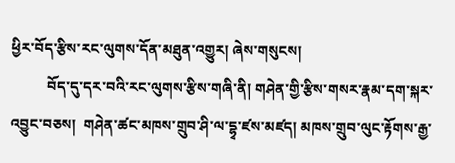ཕྱིར་བོད་རྩིས་རང་ལུགས་དོན་མཐུན་འགྱུར། ཞེས་གསུངས།
          བོད་དུ་དར་བའི་རང་ལུགས་རྩིས་གཞི་ནི། གཤེན་གྱི་རྩིས་གསར་རྣམ་དག་སྐར་འབྱུང་བཅས།  གཤེན་ཚང་མཁས་གྲུབ་ཤི་ལ་དྷྭ་ཛས་མཛད། མཁས་གྲུབ་ལུང་རྟོགས་རྒྱ་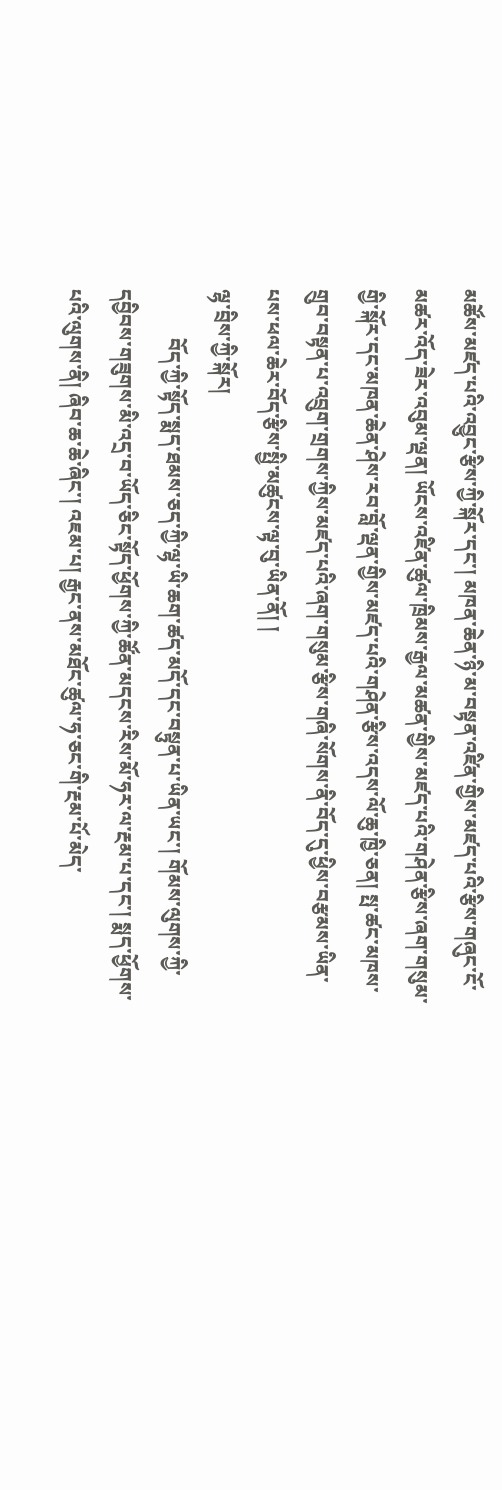མཚོས་མཛད་པའི་འབྱུང་རྩིས་ཀྱི་སྐོར་དང་། མཁན་ཆེན་ཉི་མ་བསྟན་འཛིན་གྱིས་མཛད་པའི་རྩིས་གཞུང་ངོ་མཚར་འོད་ཟེར་འབུམ་ལྡན། ཡོངས་འཛིན་ཚུལ་ཁྲིམས་རྒྱལ་མཚན་གྱིས་མཛད་པའི་གཤེན་རྩིས་ཞག་གསུམ་གྱི་སྐོར་དང་མཁན་ཆེན་ཤེས་རབ་བློ་ལྡན་གྱིས་མཛད་པའི་གཤེན་རྩིས་འདས་ལོ་ཆུ་ཁྱི་ཅན། སྤ་ཚང་མཁས་གྲུབ་བསྟན་པ་འབྲུག་གྲགས་ཀྱིས་མཛད་པའི་ཞག་གསུམ་རྩིས་གཞི་སོགས་ནི་བོད་དུ་ཕྱིས་བརྩམས་ཡིན་པས་ཕལ་ཆེར་བོད་རྩིས་སྤྱི་མཚུངས་ལྟ་བུ་ཡིན་ནོ། །
ལྷ་བྲིས་ཀྱི་སྐོར།
          བོད་ཀྱི་སྟོད་སྨད་ཐམས་ཅད་ཀྱི་ལྷ་ཡི་ཆག་ཚད་མདོ་དང་བསྟུན་པ་ཡིན་ཡང་། གོམས་ལུགས་ཀྱི་དབྱིབས་གཟུགས་མི་འདྲ་བ་ཡོད་ཅིང་སྟོད་ཕྱོགས་ཀྱི་ཚོན་མདངས་རིས་མོ་ཧར་ལ་རྔམ་པ་དང་། སྨད་ཕྱོགས་པའི་ལུགས་ནི། ཞིབ་ཆ་ཆེ་ཞིང་། འཇམ་པ། རྒྱང་ནས་མཐོང་ཚུལ་ཧ་ཅང་གི་རྔམ་པོ་མེད་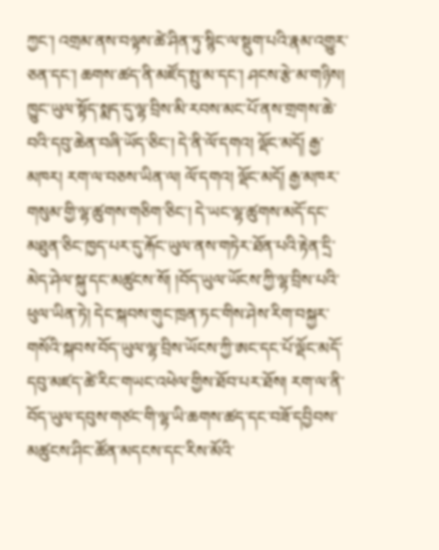ཀྱང་། འགྲམ་ནས་བལྟས་ཚེ་ཤིན་ཏུ་སྙིང་ལ་སྡུག་པའི་རྣམ་འགྱུར་ཅན་དང་། ཆགས་ཚད་ནི་མཛོད་སྤུ་མ་དང་། ཤངས་རྩེ་མ་གཉིས། ཁྱུང་ཡུལ་སྟོད་སྨད་དུ་ལྷ་བྲིས་མི་རབས་མང་པོ་ནས་གྲགས་ཆེ་བའི་དབུ་ཆེན་བཞི་ཡོད་ཅིང་། དེ་ནི་ལོ་དགའ། ལྡོང་མདོ། རྒྱ་མཁར། རག་ལ་བཅས་ཡིན་ལ། ལོ་དགའ། ལྡོང་མདོ། རྒྱ་མཁར་གསུམ་གྱི་ལྷ་ཚུགས་གཅིག་ཅིང་། དེ་ཡང་ལྷ་ཚུགས་མདོ་དང་མཐུན་ཅིང་ཁྱད་པར་དུ་རྐོང་ཡུལ་ནས་གཏེར་ཐོན་པའི་རྟེན་དྲི་མེད་ཤེལ་སྐུ་དང་མཚུངས་སོ། །བོད་ཡུལ་ཡོངས་ཀྱི་ལྷ་བྲིས་པའི་ཕུལ་ཡིན་ཏེ། དེང་སྐབས་གུང་ཁྲན་ཏང་གིས་ཤེས་རིག་བསྐྱར་གསོའི་སྐབས་བོད་ཡུལ་ལྷ་བྲིས་ཡོངས་ཀྱི་ཨང་དང་པོ་ལྡོང་མདོ་དབུ་མཛད་ཚེ་རིང་གཡང་འཕེལ་གྱིས་ཐོབ་པར་ཐོས། རག་ལ་ནི་བོད་ཡུལ་དབུས་གཙང་གི་ལྷ་ཡི་ཆགས་ཚད་དང་བཟོ་དབྱིབས་མཚུངས་ཤིང་ཚོན་མདངས་དང་རིས་མོའི་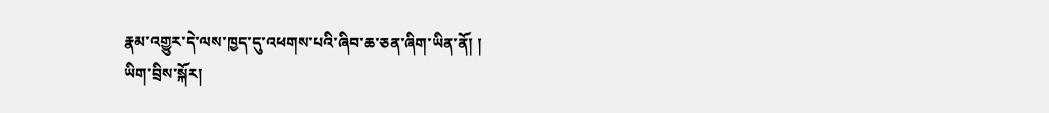རྣམ་འགྱུར་དེ་ལས་ཁྱད་དུ་འཕགས་པའི་ཞིབ་ཆ་ཅན་ཞིག་ཡིན་ནོ། །
ཡིག་བྲིས་སྐོར།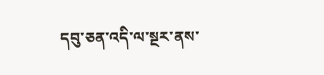དབུ་ཅན་འདི་ལ་སྔར་ནས་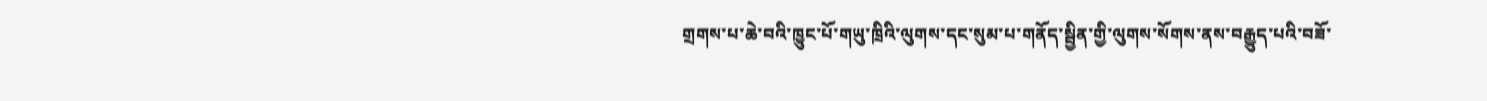གྲགས་པ་ཆེ་བའི་ཁྱུང་པོ་གཡུ་ཁྲིའི་ལུགས་དང་སུམ་པ་གནོད་སྦྱིན་གྱི་ལུགས་སོགས་ནས་བརྒྱུད་པའི་བཟོ་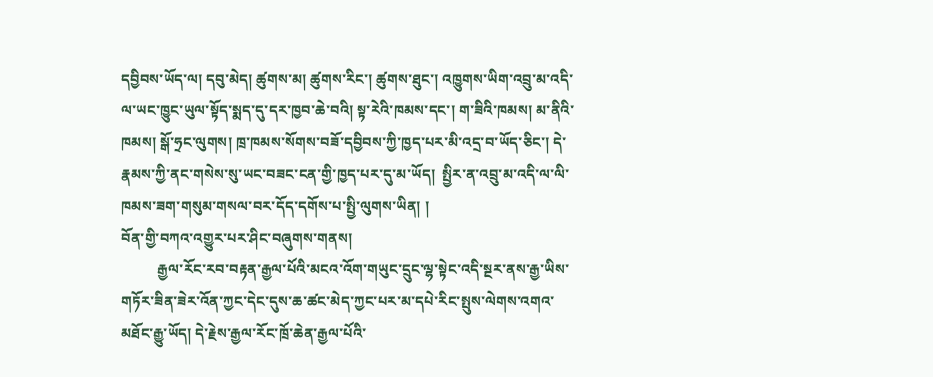དབྱིབས་ཡོད་ལ། དབུ་མེད། ཚུགས་མ། ཚུགས་རིང་། ཚུགས་ཐུང་། འཁྱུགས་ཡིག་འབྲུ་མ་འདི་ལ་ཡང་ཁྱུང་ཡུལ་སྟོད་སྨད་དུ་དར་ཁྱབ་ཆེ་བའི། སྟ་རེའི་ཁམས་དང་། ག་ཟིའི་ཁམས། མ་ནིའི་ཁམས། སྒོ་ཧྲང་ལུགས། ཁྲ་ཁམས་སོགས་བཟོ་དབྱིབས་ཀྱི་ཁྱད་པར་མི་འདྲ་བ་ཡོད་ཅིང་། དེ་རྣམས་ཀྱི་ནང་གསེས་སུ་ཡང་བཟང་ངན་གྱི་ཁྱད་པར་དུ་མ་ཡོད།  སྤྱིར་ན་འབྲུ་མ་འདི་ལ་ལི་ཁམས་ཟག་གསུམ་གསལ་བར་དོད་དགོས་པ་སྤྱི་ལུགས་ཡིན། །
བོན་གྱི་བཀའ་འགྱུར་པར་ཤིང་བཞུགས་གནས།
          རྒྱལ་རོང་རབ་བརྟན་རྒྱལ་པོའི་མངའ་འོག་གཡུང་དྲུང་ལྷ་སྟེང་འདི་སྔར་ནས་རྒྱ་ཡིས་གཏོར་ཟིན་ཟེར་འོན་ཀྱང་དེང་དུས་ཆ་ཚང་མེད་ཀྱང་པར་མ་དཔེ་རིང་སྤུས་ལེགས་འགའ་མཐོང་རྒྱུ་ཡོད། དེ་རྗེས་རྒྱལ་རོང་ཁྲོ་ཆེན་རྒྱལ་པོའི་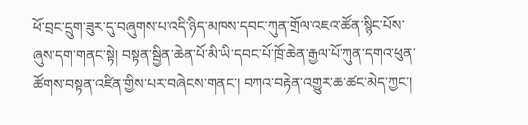ཕོ་བྲང་དྲུག་ཟུར་དུ་བཞུགས་པ་འདི་ཉིད་མཁས་དབང་ཀུན་གྲོལ་འཇའ་ཚོན་སྙིང་པོས་ཞུས་དག་གནང་སྟེ། བསྟན་སྦྱིན་ཆེན་པོ་མི་ཡི་དབང་པོ་ཁྲོ་ཆེན་རྒྱལ་པོ་ཀུན་དགའ་ཕུན་ཚོགས་བསྟན་འཛིན་གྱིས་པར་བཞེངས་གནང་། བཀའ་བརྟེན་འགྱུར་ཆ་ཚང་མེད་ཀྱང་།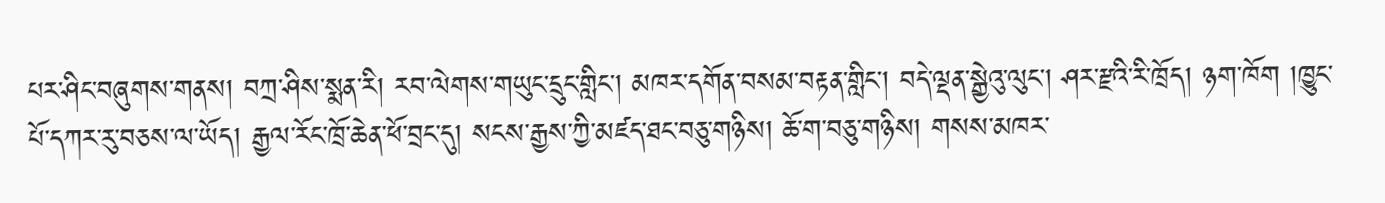པར་ཤིང་བཞུགས་གནས། བཀྲ་ཤིས་སྨན་རི། རབ་ལེགས་གཡུང་དྲུང་གླིང་། མཁར་དགོན་བསམ་བརྟན་གླིང་། བདེ་ལྡན་སྒྱེའུ་ལུང་། ཤར་རྫའི་རི་ཁྲོད། ཉག་ཁོག །ཁྱུང་པོ་དཀར་རུ་བཅས་ལ་ཡོད། རྒྱལ་རོང་ཁྲོ་ཆེན་ཕོ་བྲང་དུ། སངས་རྒྱས་ཀྱི་མཛད་ཐང་བཅུ་གཉིས། ཆོ་ག་བཅུ་གཉིས། གསས་མཁར་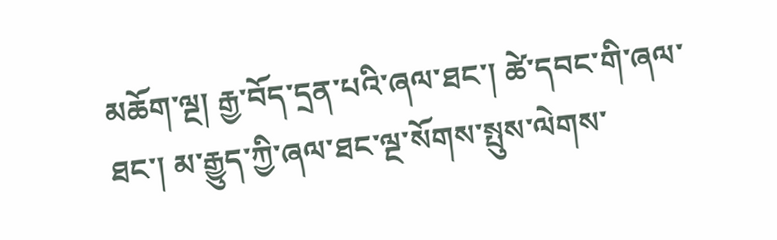མཆོག་ལྔ། རྒྱ་བོད་དྲན་པའི་ཞལ་ཐང་། ཚེ་དབང་གི་ཞལ་ཐང་། མ་རྒྱུད་ཀྱི་ཞལ་ཐང་ལྔ་སོགས་སྤུས་ལེགས་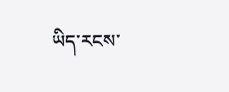ཡིད་རངས་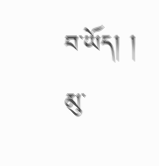བ་ཡོད། ། མུ་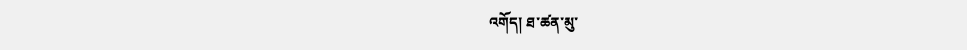འགོད། ཐ་ཚན་མུ་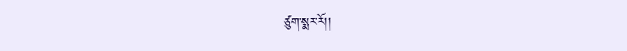ཙུག་སྨར་རོ།།